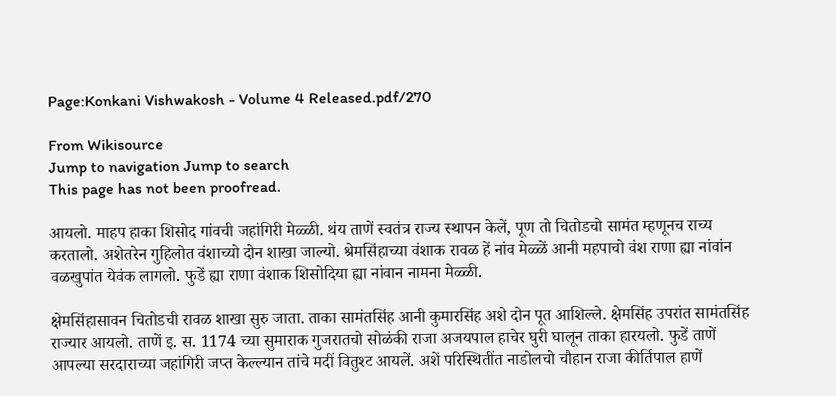Page:Konkani Vishwakosh - Volume 4 Released.pdf/270

From Wikisource
Jump to navigation Jump to search
This page has not been proofread.

आयलो. माहप हाका शिसोद गांवची जहांगिरी मेळ्ळी. थंय ताणें स्वतंत्र राज्य स्थापन केलें, पूण तो चितोडचो सामंत म्हणूनच राच्य करतालो. अशेतरेन गुहिलोत वंशाच्यो दोन शाखा जाल्यो. श्रेमसिंहाच्या वंशाक रावळ हें नांव मेळ्ळें आनी महपाचो वंश राणा ह्या नांवांन वळखुपांत येवंक लागलो. फुडें ह्या राणा वंशाक शिसोदिया ह्या नांवान नामना मेळ्ळी.

क्षेमसिंहासावन चितोडची रावळ शाखा सुरु जाता. ताका सामंतसिंह आनी कुमारसिंह अशे दोन पूत आशिल्ले. क्षेमसिंह उपरांत सामंतसिंह राज्यार आयलो. ताणें इ. स. 1174 च्या सुमाराक गुजरातचो सोळंकी राजा अजयपाल हाचेर घुरी घालून ताका हारयलो. फुडें ताणें आपल्या सरदाराच्या जहांगिरी जप्त केल्ल्यान तांचे मदीं वितुश्ट आयलें. अशें परिस्थितींत नाडोलचो चौहान राजा कीर्तिपाल हाणें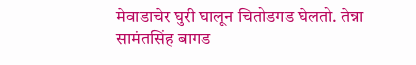मेवाडाचेर घुरी घालून चितोडगड घेलतो. तेन्ना सामंतसिंह बागड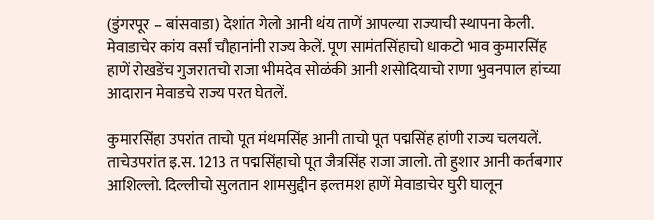(डुंगरपूर – बांसवाडा) देशांत गेलो आनी थंय ताणें आपल्या राज्याची स्थापना केली. मेवाडाचेर कांय वर्सां चौहानांनी राज्य केलें. पूण सामंतसिंहाचो धाकटो भाव कुमारसिंह हाणें रोखडेंच गुजरातचो राजा भीमदेव सोळंकी आनी शसोदियाचो राणा भुवनपाल हांच्या आदारान मेवाडचे राज्य परत घेतलें.

कुमारसिंहा उपरांत ताचो पूत मंथमसिंह आनी ताचो पूत पद्मसिंह हांणी राज्य चलयलें. ताचेउपरांत इ.स. 1213 त पद्मसिंहाचो पूत जैत्रसिंह राजा जालो. तो हुशार आनी कर्तबगार आशिल्लो. दिल्लीचो सुलतान शामसुद्दीन इल्तमश हाणें मेवाडाचेर घुरी घालून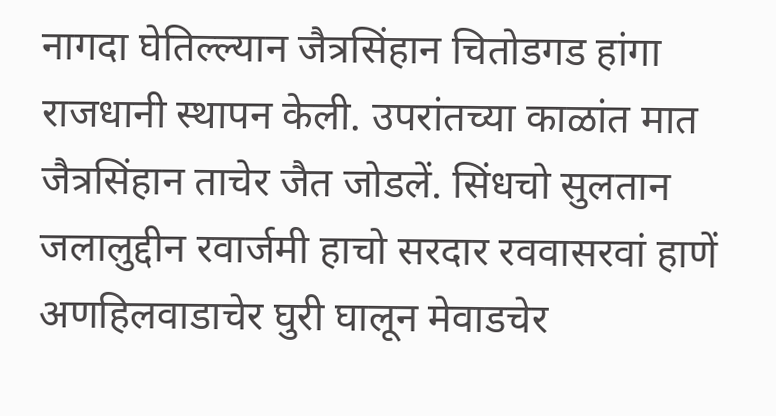नागदा घेतिल्ल्यान जैत्रसिंहान चितोडगड हांगा राजधानी स्थापन केली. उपरांतच्या काळांत मात जैत्रसिंहान ताचेर जैत जोडलें. सिंधचो सुलतान जलालुद्दीन रवार्जमी हाचो सरदार रववासरवां हाणें अणहिलवाडाचेर घुरी घालून मेवाडचेर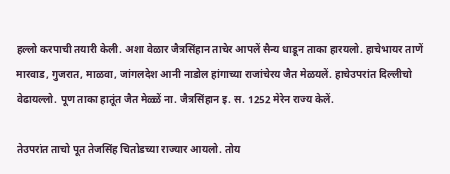हल्लो करपाची तयारी केली. अशा वेळार जैत्रसिंहान ताचेर आपलें सैन्य धाडून ताका हारयलो. हाचेभायर ताणें मारवाड, गुजरात, माळवा, जांगलदेश आनी नाडोल हांगाच्या राजांचेरय जैत मेळयलें. हाचेउपरांत दिल्लीचो वेढायल्लो. पूण ताका हातूंत जैत मेळ्ळें ना. जैत्रसिंहान इ. स. 1252 मेरेन राज्य केलें.

तेउपरांत ताचो पूत तेजसिंह चितोडच्या राज्यार आयलो. तोय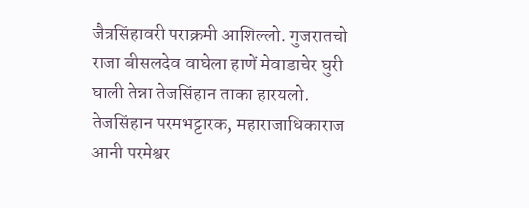जैत्रसिंहावरी पराक्रमी आशिल्लो. गुजरातचो राजा बीसलदेव वाघेला हाणें मेवाडाचेर घुरी घाली तेन्ना तेजसिंहान ताका हारयलो. तेजसिंहान परमभट्टारक, महाराजाधिकाराज आनी परमेश्वर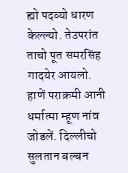ह्यो पदव्यो धारण केल्ल्यो. तेउपरांत ताचो पूत समरसिंह गादयेर आयलो. हाणें पराक्रमी आनी धर्मात्मा म्हूण नांव जोडलें. दिल्लीचो सुलतान बल्बन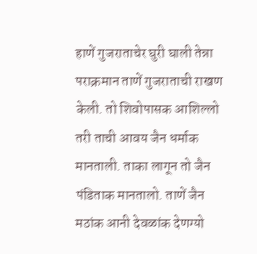हाणें गुजराताचेर घुरी घाली तेन्ना पराक्रमान ताणें गुजराताची राखण केली. तो शिवोपासक आशिल्लो तरी ताची आवय जैन धर्माक मानताली. ताका लागून तो जैन पंडिताक मानतालो. ताणें जैन मठांक आनी देवळांक देणग्यो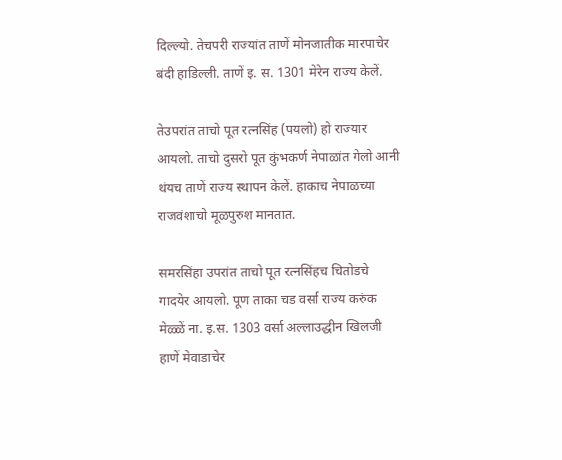दिल्ल्यो. तेचपरी राज्यांत ताणें मोनजातीक मारपाचेर बंदी हाडिल्ली. ताणें इ. स. 1301 मेरेन राज्य केलें.

तेउपरांत ताचो पूत रत्नसिंह (पयलो) हो राज्यार आयलो. ताचो दुसरो पूत कुंभकर्ण नेपाळांत गेलो आनी थंयच ताणें राज्य स्थापन केलें. हाकाच नेपाळच्या राजवंशाचो मूळपुरुश मानतात.

समरसिंहा उपरांत ताचो पूत रत्नसिंहच चितोडचे गादयेर आयलो. पूण ताका चड वर्सा राज्य करुंक मेळ्ळें ना. इ.स. 1303 वर्सा अल्लाउद्धीन खिलजी हाणें मेवाडाचेर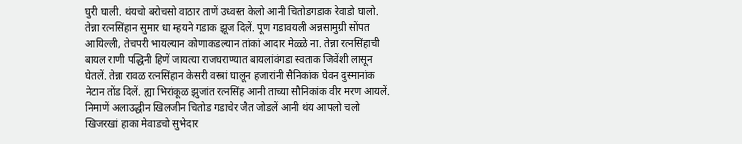घुरी घाली. थंयचो बरोचसो वाठार ताणें उध्वस्त केलो आनी चितोडगडाक रेवाडो घालो. तेन्ना रत्नसिंहान सुमार धा म्हयने गडाक झूज दिलें. पूण गडावयली अन्नसामुग्री सोंपत आयिल्ली, तेचपरी भायल्यान कोणाकडल्यान तांकां आदार मेळ्ळे ना. तेन्ना रत्नसिंहाची बायल राणी पद्धिनी हिणें जायत्या राजघराण्यात बायलांवंगडा स्वताक जिवेंशी लासून घेतलें. तेन्ना रावळ रत्नसिंहान केसरी वस्त्रां घालून हजारांनी सैनिकांक घेवन दुस्मानांक नेटान तोंड दिलें. ह्या भिरांकूळ झुजांत रत्नसिंह आनी ताच्या सौनिकांक वीर मरण आयलें. निमाणें अलाउद्धीन खिलजीन चितोड गडाचेर जैत जोडलें आनी थंय आपलो चलो खिजरखां हाका मेवाडचो सुभेदार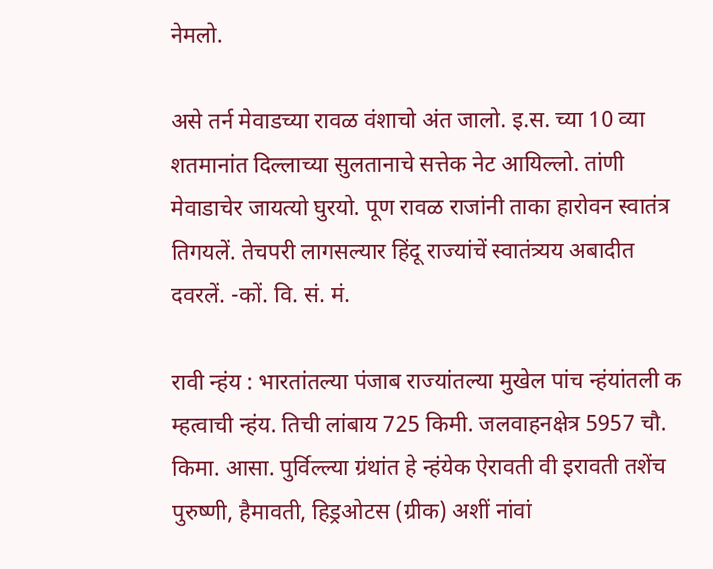नेमलो.

असे तर्न मेवाडच्या रावळ वंशाचो अंत जालो. इ.स. च्या 10 व्या शतमानांत दिल्लाच्या सुलतानाचे सत्तेक नेट आयिल्लो. तांणी मेवाडाचेर जायत्यो घुरयो. पूण रावळ राजांनी ताका हारोवन स्वातंत्र तिगयलें. तेचपरी लागसल्यार हिंदू राज्यांचें स्वातंत्र्यय अबादीत दवरलें. -कों. वि. सं. मं.

रावी न्हंय : भारतांतल्या पंजाब राज्यांतल्या मुखेल पांच न्हंयांतली क म्हत्वाची न्हंय. तिची लांबाय 725 किमी. जलवाहनक्षेत्र 5957 चौ. किमा. आसा. पुर्विल्ल्या ग्रंथांत हे न्हंयेक ऐरावती वी इरावती तशेंच पुरुष्णी, हैमावती, हिड्रओटस (ग्रीक) अशीं नांवां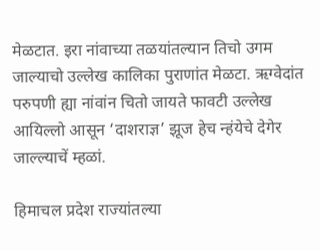मेळटात. इरा नांवाच्या तळयांतल्यान तिचो उगम जाल्याचो उल्लेख कालिका पुराणांत मेळटा. ऋग्वेदांत परुपणी ह्या नांवांन चितो जायते फावटी उल्लेख आयिल्लो आसून ‘दाशराज्ञ’ झूज हेच न्हंयेचे देगेर जाल्ल्याचें म्हळां.

हिमाचल प्रदेश राज्यांतल्या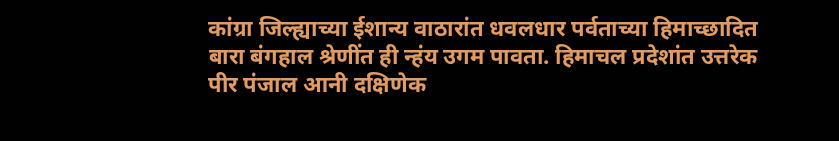कांग्रा जिल्ह्याच्या ईशान्य वाठारांत धवलधार पर्वताच्या हिमाच्छादित बारा बंगहाल श्रेणींत ही न्हंय उगम पावता. हिमाचल प्रदेशांत उत्तरेक पीर पंजाल आनी दक्षिणेक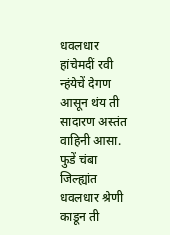धवलधार हांचेमदीं रवी न्हंयेचें देगण आसून थंय ती सादारण अस्तंत वाहिनी आसा. फुडें चंबा जिल्ह्यांत धवलधार श्रेणी काडून ती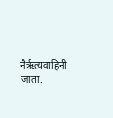नैर्ऋत्यवाहिनी जाता.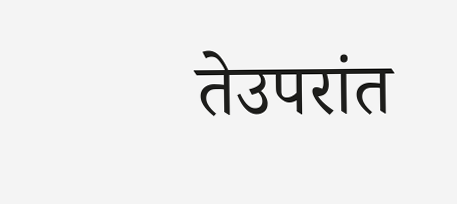तेउपरांत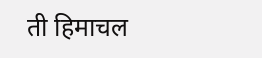ती हिमाचल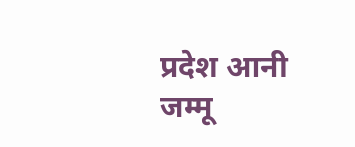प्रदेश आनी जम्मू